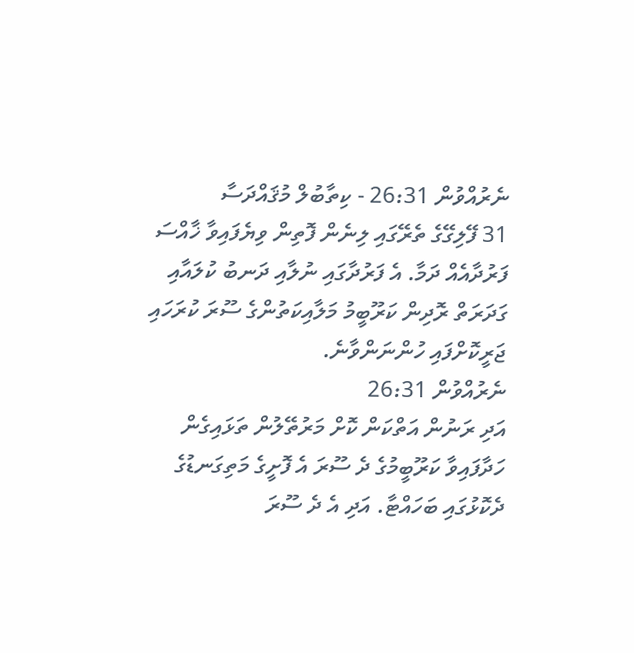ނެރުއްވުން 26:31 - ކިތާބުލް މުޤައްދަސާ
31 ފޭލިގޭގެ ތެރޭގައި ލިނެން ފޮތިން ވިޔެފައިވާ ޚާއްސަ ފަރުދާއެއް ދަމާ. އެ ފަރުދާގައި ނުލާއި ދަނބު ކުލައާއި ގަދަރަތް ރޮދިން ކަރޫބީމު މަލާއިކަތުންގެ ސޫރަ ކުރަހައި ޖަރީކޮށްފައި ހުންނަންވާނެ.
ނެރުއްވުން 26:31
އަދި ރަނުން އަތްކަން ކޮށް މަރުތޭލުން ތަޅައިގެން ހަދާފައިވާ ކަރޫބީމުގެ ދެ ސޫރަ އެ ފޮށީގެ މަތިގަނޑުގެ ދެކޮޅުގައި ބަހައްޓާ. އަދި އެ ދެ ސޫރަ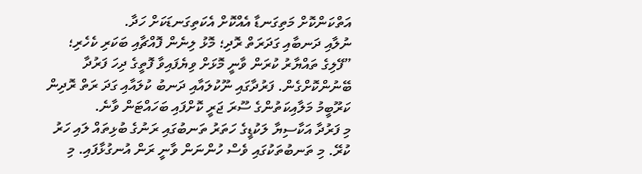އަތްކަންކޮށް މަތިގަނޑާ އެއްކޮށް އެކަތިގަނޑަކަށް ހަދާ.
ނުލާއި ދަނބާއި ގަދަރަތް ރޮދި؛ މޮޅު ލިނެން ފޮއްޗާއި ބަކަރި ކެހެރި؛
”ފޭލިގެ ތައްޔާރު ކުރަން ވާނީ މޮޅަށް ވިޔެފައިވާ ފޮތީގެ ދިހަ ފަރުދާ ބޭނުންކޮށްގެން. ފަރުދާގައި ނޫކުލައާއި ދަނބު ކުލައާއި ގަދަ ރަތް ރޮދިން ކަރޫބީމު މަލާއިކަތުންގެ ސޫރަ ޖަރީ ކޮށްފައި ބަހައްޓަން ވާނެ.
މި ފަރުދާ އަކާސިޔާ ލަކުޑީގެ ހަތަރު ތަނބުގައި ރަނުގެ ބުޅިތައް ލައި ހަރު ކުރޭ. މި ތަނބުތަކުގައި ވެސް ހުންނަން ވާނީ ރަން އުނގުޅާފައި. މި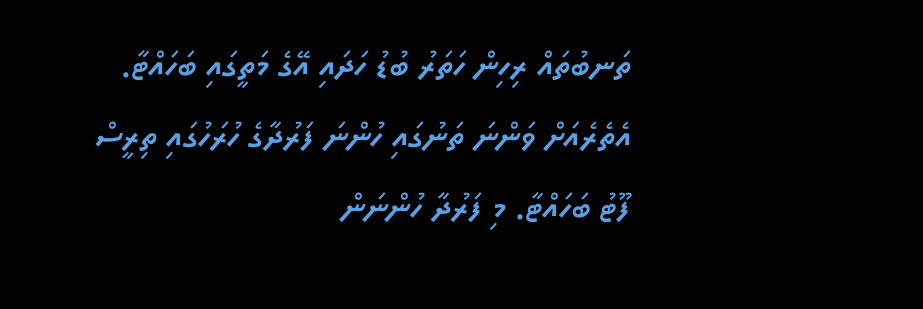ތަނބުތައް ރިހިން ހަތަރު ބުޑު ހަދައި އޭގެ މަތީގައި ބަހައްޓާ.
އެތެރެއަށް ވަންނަ ތަނުގައި ހުންނަ ފަރުދާގެ ހުރަހުގައި ތިރީސް ފޫޓު ބަހައްޓާ. މި ފަރުދާ ހުންނަން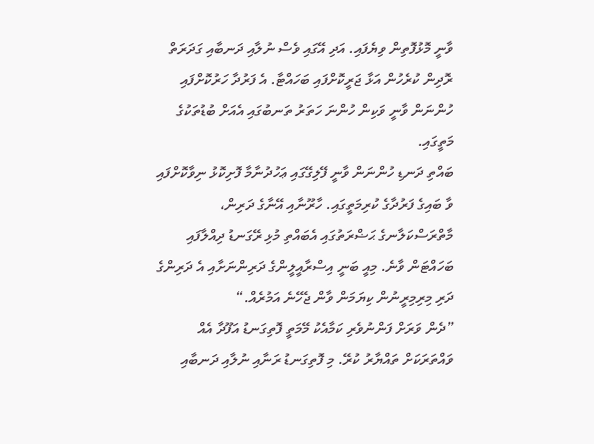ވާނީ މޮޅުފޮތިން ވިޔެފައި. އަދި އޭގައި ވެސް ނުލާއި ދަނބާއި ގަދަރަތް ރޮދިން ކުރެހުން އަޅާ ޖަރީކޮށްފައި ބަހައްޓާ. އެ ފަރުދާ ހަރުކޮށްފައި ހުންނަން ވާނީ ވަކިން ހުންނަ ހަތަރު ތަނބުގައި އެއަށް ބުޑުތަކުގެ މަތީގައި.
ބައްތި ދަނޑި ހުންނަން ވާނީ ފޭލިގޭގައި ޢަހުދުނާމާ ފޮށިކޮޅު ނިވާކޮށްފައި ވާ ބައިގެ ފަރުދާގެ ކުރިމަތީގައި. ހާރޫނާއި އޭނާގެ ދަރިން، މާތްރަސްކަލާނގެ ޙަޟްރަތުގައި އެބައްތި މުޅި ރޭގަނޑު ދިއްލާފައި ބަހައްޓަން ވާނެ. މިއީ ބަނީ އިސްރާއީލީންގެ ދަރިންނަށާއި އެ ދަރިންގެ ދަރި މިރިމިރީނުން ކިޔަމަން ވާން ޖެހޭނެ އަމުރެއް.“
”ދެން ވަރަށް ފަންނުވެރި ކަމާއެކު މޭމަތީ ފޮތިގަނޑު އަފޫދާ އެއް ވައްތަރަކަށް ތައްޔާރު ކުރޭ. މި ފޮތިގަނޑު ރަނާއި ނުލާއި ދަނބާއި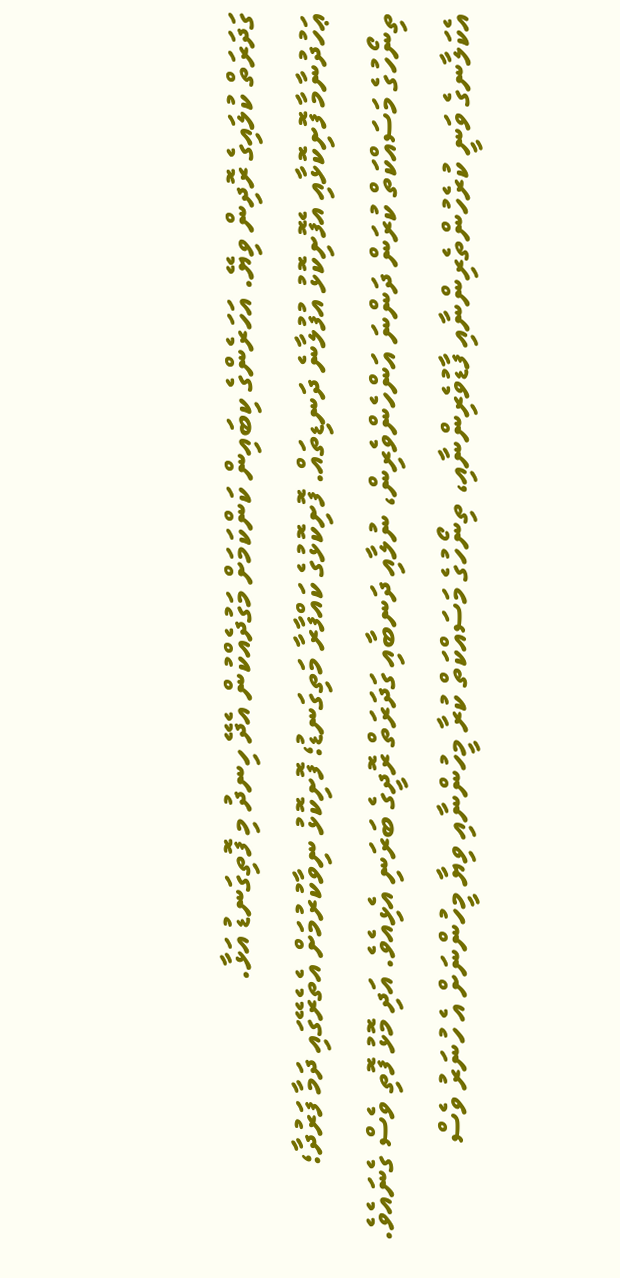ގަދަރަތް ކުލައިގެ ރޮދިން ވިޔޭ. އަހަރެންގެ ކިބައިން ކަންކަމަށް މަގުދެއްކުން އެދޭ ހިނދު މި ފޮތިގަނޑު އަޅާ.
ޢަހުދުނާމާ ފޮށިކޮޅާއި އެފޮށިކޮޅު އުފުލާނެ ދަނޑިތައް. ފޮށިކޮޅުގެ ކައްފާރާ މަތިގަނޑު؛ ފޮށިކޮޅު ނިވާކުރުމަށް އެތެރޭގައި ދަމާ ފަރުދާ؛
ތިނޯހުގެ މަސައްކަތް ކުރަން ދަންނަ އަންހެންވެރިން، ނުލާއި ދަނބާއި ގަދަރަތް ރޮދީގެ ބަރަނި އެޅިއެވެ. އަދި މޮޅު ފޮތި ވެސް ގެނައެވެ.
އެކަލާނގެ ވަނީ ކުރެހުންތެރިންނާއި ފާޑުވެރިންނާއި، ތިނޯހުގެ މަސައްކަތް ކުރާ މީހުންނާއި ވިޔާ މީހުންނަށް އެ ހުނަރު ވެސް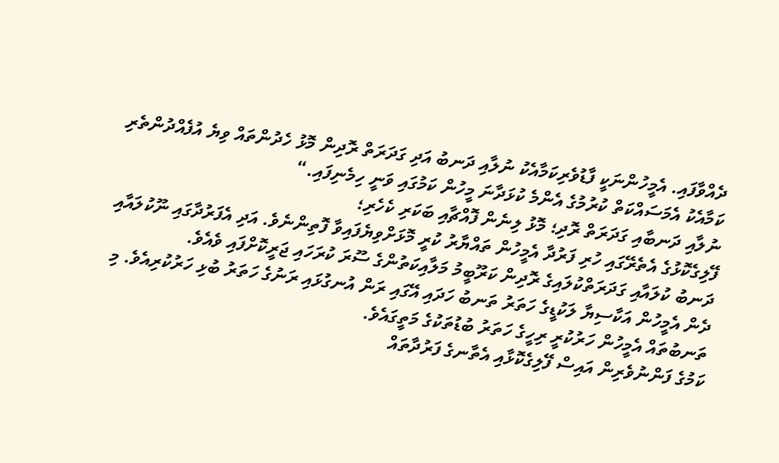ދެއްވާފައި. އެމީހުންނަކީ ފާޑުވެރިކަމާއެކު ނުލާއި ދަނބު އަދި ގަދަރަތް ރޮދިން މޮޅު ހެދުންތައް ވިޔެ އުފެއްދުންތެރި ކަމާއެކު އެމަސައްކަތް ކުރުމުގެ އެންމެ ކުޅަދާނަ މީހުން ކަމުގައި ވަނީ ހިމެނިފައި.“
ނުލާއި ދަނބާއި ގަދަރަތް ރޮދި؛ މޮޅު ލިނެން ފޮއްޗާއި ބަކަރި ކެހެރި؛
ފޭލިގެކޮޅުގެ އެތެރޭގައި ހުރި ފަރުދާ އެމީހުން ތައްޔާރު ކުރީ މޮޅަށްވިޔެފައިވާ ފޮތިންނެވެ. އަދި އެފަރުދާގައި ނޫކުލައާއި ދަނބު ކުލައާއި ގަދަރަތްކުލައިގެ ރޮދިން ކަރޫބީމު މަލާއިކަތުންގެ ސޫރަ ކުރަހައި ޖަރީކޮށްފައި ވެއެވެ.
ދެން އެމީހުން އަކާސިޔާ ލަކުޑީގެ ހަތަރު ތަނބު ހަދައި އޭގައި ރަން އުނގުޅައި ރަނުގެ ހަތަރު ބުޅި ހަރުކުރިއެވެ. މި ތަނބުތައް އެމީހުން ހަރުކުރީ ރިހީގެ ހަތަރު ބުޑުތަކުގެ މަތީގައެވެ.
ކަމުގެ ފަންނުވެރިން އައިސް ފޭލިގެކޮޅާއި އެތާނގެ ފަރުދާތައް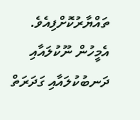ތައްޔާރުކޮށްފިއެވެ. އެމީހުން ނޫކުލައާއި ދަނބުކުލައާއި ގަދަރަތް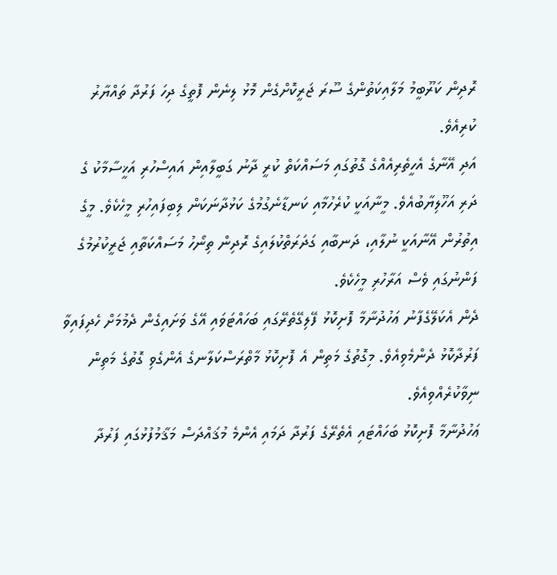ރޮދިން ކަރޫބީމު މަލާއިކަތުންގެ ސޫރަ ޖަރީކޮށްގެން މޮޅު ލިނެން ފޮތީގެ ދިހަ ފަރުދާ ތައްޔާރު ކުރިއެވެ.
އަދި އޭނާގެ އެހީތެރިއެއްގެ ގޮތުގައި މަސައްކަތް ކުރީ ދާނު ގަބީލާއިން އައިސްހުރި އަޚީސާމާކު ގެ ދަރި އަހޫލިޔާބުއެވެ. މީނާއަކީ ކުރެހުމާއި ކަނޑާނެގުމުގެ ކަޅުދާނަކަން ލިބިފައިހުރި މީހެކެވެ. މީގެ އިތުރުން އޭނާއަކީ ނުލާއި، ދަނބާއި ގަދަރަތްކުލައިގެ ރޮދިން ތިނޯހު މަސައްކަތާއި ޖަރީކުރުމުގެ ފަންނުގައި ވެސް އަރާހުރި މީހެކެވެ.
ދެން އެކަލޭގެފާނު ޢަހުދުނާމާ ފޮށިކޮޅު ފޭލިގޭތެރޭގައި ބަހައްޓަވައި އޭގެ ވަށައިގެން ދެމުމަށް ހެދިފައިވާ ފަރުދާކޮޅު ދެންމެވިއެވެ. މިގޮތުގެ މަތިން އެ ފޮށިކޮޅު މާތްރަސްކަލާނގެ އެންގެވި ގޮތުގެ މަތިން ނިވާކުރެއްވިއެވެ.
ޢަހުދުނާމާ ފޮށިކޮޅު ބަހައްޓައި އެތެރޭގެ ފަރުދާ ދަމައި އެންމެ މުޤައްދަސް މަޤާމުފުޅުގައި ފަރުދާ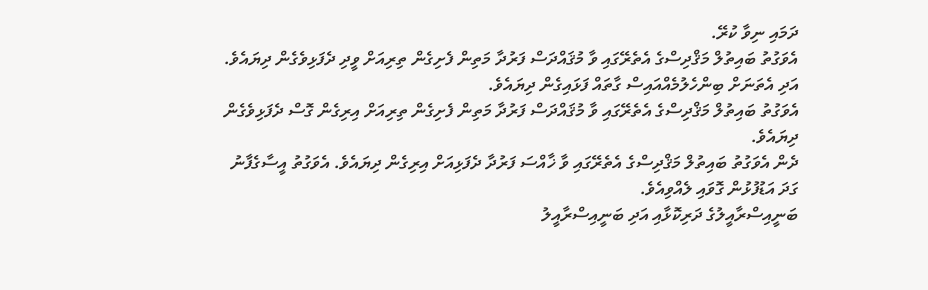ދަމައި ނިވާ ކުރޭ.
އެވަގުތު ބައިތުލް މަޤްދިސްގެ އެތެރޭގައި ވާ މުޤައްދަސް ފަރުދާ މަތިން ފެށިގެން ތިރިއަށް ވީދި ދެފަޅިވެގެން ދިޔައެވެ. އަދި އެތަނަށް ބިންހެލުމެއްއައިސް ގާތައް ފަޅައިގެން ދިޔައެވެ.
އެވަގުތު ބައިތުލް މަޤްދިސްގެ އެތެރޭގައި ވާ މުޤައްދަސް ފަރުދާ މަތިން ފެށިގެން ތިރިއަށް އިރިގެން ގޮސް ދެފަޅިވެގެން ދިޔައެވެ.
ދެން އެވަގުތު ބައިތުލް މަޤްދިސްގެ އެތެރޭގައި ވާ ޚާއްސަ ފަރުދާ ދެފަޅިއަށް އިރިގެން ދިޔައެވެ. އެވަގުތު އީސާގެފާނު ގަދަ އަޑުފުޅުން ގޮވައި ލެއްވިއެވެ.
ބަނީއިސްރާއީލުގެ ދަރިކޮޅާއި އަދި ބަނީއިސްރާއީލު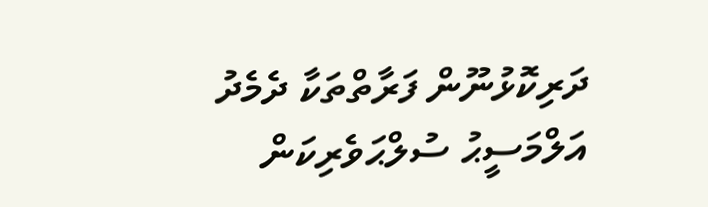ދަރިކޮޅުނޫން ފަރާތްތަކާ ދެމެދު އަލްމަސީޙު ސުލްޙަވެރިކަން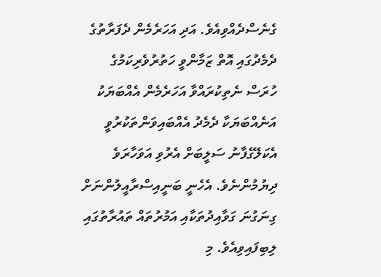ގެނެސްދެއްވިއެވެ. އަދި އަހަރެމެން ދެފަރާތުގެ ދެމެދުގައި އޮތް ޒަމާންވީ ހަތުރުވެރިކަމުގެ ހުރަސް ނެތިކުރައްވާ އަހަރެމެން އެއްބަޔަކު އަނެއްބަޔަކާ ދެމެދު އެއްބައިވަންތަކުރުވީ އެކަލޭގެފާނު ސަލީބަށް އެރުވި އަވަހާރަވެ ދިޔުމުންނެވެ. އެހެނީ ބަނީއިސްރާއީލުންނަށް ގިނަގުނަ ގަވާއިދުތަކާއި އަމުރުތައް ތައުރާތުގައި ލިބިފައިވިއެވެ. މި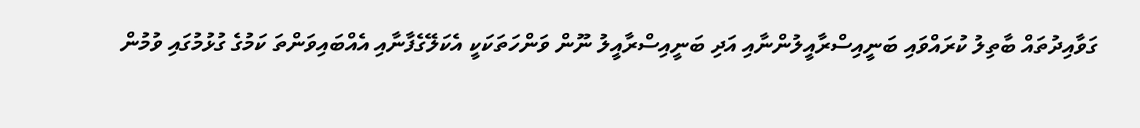ގަވާއިދުތައް ބާތިލު ކުރައްވައި ބަނީއިސްރާއީލުންނާއި އަދި ބަނީއިސްރާއީލު ނޫން ވަންހަތަކަކީ އެކަލޭގެފާނާއި އެއްބައިވަންތަ ކަމުގެ ގުޅުމުގައި ވުމުން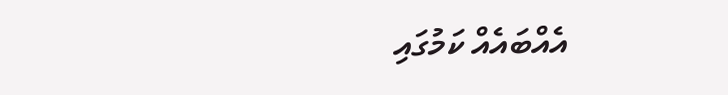އެއްބައެއް ކަމުގައި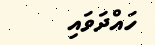ހައްދަވައި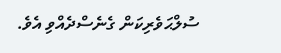ސުލްޙަވެރިކަން ގެނެސްދެއްވި އެވެ.